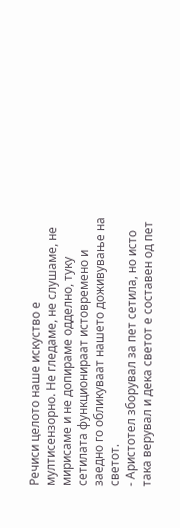Речиси целото наше искуство е мултисензорно. Не гледаме, не слушаме, не мирисаме и не допираме одделно, туку сетилата функционираат истовремено и заедно го обликуваат нашето доживување на светот.
- Аристотел зборувал за пет сетила, но исто така верувал и дека светот е составен од пет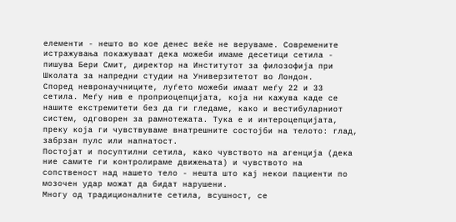елементи - нешто во кое денес веќе не веруваме. Современите истражувања покажуваат дека можеби имаме десетици сетила - пишува Бери Смит, директор на Институтот за филозофија при Школата за напредни студии на Универзитетот во Лондон.
Според невронаучниците, луѓето можеби имаат меѓу 22 и 33 сетила. Меѓу нив е проприоцепцијата, која ни кажува каде се нашите екстремитети без да ги гледаме, како и вестибуларниот систем, одговорен за рамнотежата. Тука е и интероцепцијата, преку која ги чувствуваме внатрешните состојби на телото: глад, забрзан пулс или напнатост.
Постојат и посуптилни сетила, како чувството на агенција (дека ние самите ги контролираме движењата) и чувството на сопственост над нашето тело - нешта што кај некои пациенти по мозочен удар можат да бидат нарушени.
Многу од традиционалните сетила, всушност, се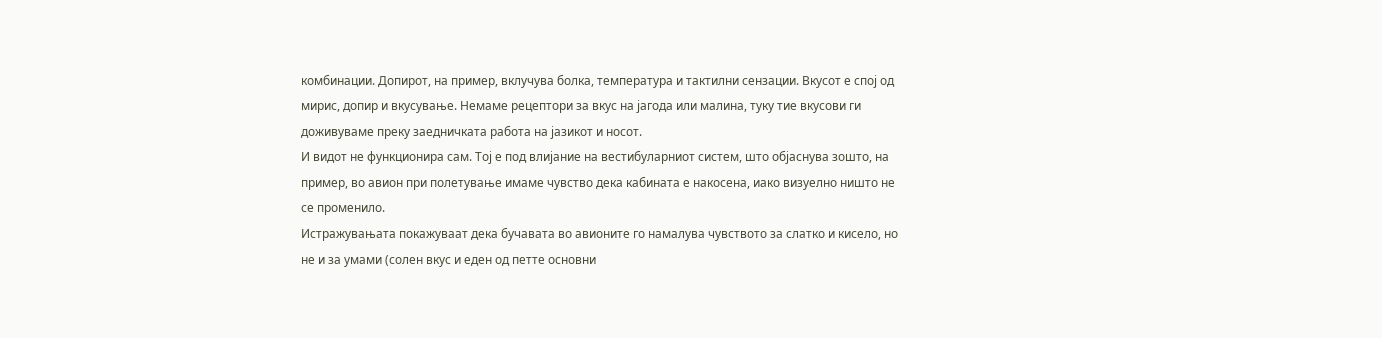комбинации. Допирот, на пример, вклучува болка, температура и тактилни сензации. Вкусот е спој од мирис, допир и вкусување. Немаме рецептори за вкус на јагода или малина, туку тие вкусови ги доживуваме преку заедничката работа на јазикот и носот.
И видот не функционира сам. Тој е под влијание на вестибуларниот систем, што објаснува зошто, на пример, во авион при полетување имаме чувство дека кабината е накосена, иако визуелно ништо не се променило.
Истражувањата покажуваат дека бучавата во авионите го намалува чувството за слатко и кисело, но не и за умами (солен вкус и еден од петте основни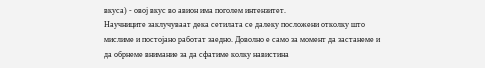вкуса) - овој вкус во авион има поголем интензитет.
Научниците заклучуваат дека сетилата се далеку посложени отколку што мислиме и постојано работат заедно. Доволно е само за момент да застанеме и да обрнеме внимание за да сфатиме колку навистина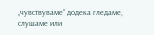„чувствуваме“ додека гледаме, слушаме или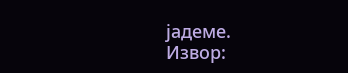јадеме.
Извор: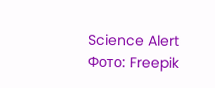Science Alert
Фото: Freepik